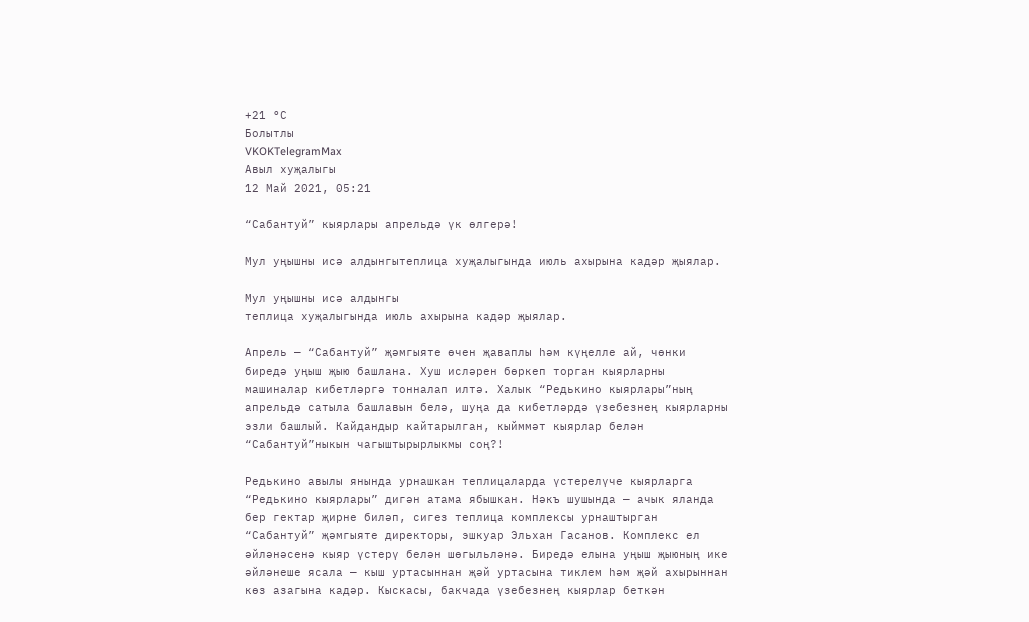+21 °С
Болытлы
VKOKTelegramMax
Авыл хуҗалыгы
12 Май 2021, 05:21

“Сабантуй” кыярлары апрельдә үк өлгерә!

Мул уңышны исә алдынгытеплица хуҗалыгында июль ахырына кадәр җыялар.

Мул уңышны исә алдынгы
теплица хуҗалыгында июль ахырына кадәр җыялар.

Апрель — “Сабантуй” җәмгыяте өчен җаваплы һәм күңелле ай, чөнки биредә уңыш җыю башлана. Хуш исләрен бөркеп торган кыярларны машиналар кибетләргә тонналап илтә. Халык “Редькино кыярлары”ның апрельдә сатыла башлавын белә, шуңа да кибетләрдә үзебезнең кыярларны эзли башлый. Кайдандыр кайтарылган, кыйммәт кыярлар белән “Сабантуй”ныкын чагыштырырлыкмы соң?!

Редькино авылы янында урнашкан теплицаларда үстерелүче кыярларга “Редькино кыярлары” дигән атама ябышкан. Нәкъ шушында — ачык яланда бер гектар җирне биләп, сигез теплица комплексы урнаштырган “Сабантуй” җәмгыяте директоры, эшкуар Эльхан Гасанов. Комплекс ел әйләнәсенә кыяр үстерү белән шөгыльләнә. Биредә елына уңыш җыюның ике әйләнеше ясала — кыш уртасыннан җәй уртасына тиклем һәм җәй ахырыннан көз азагына кадәр. Кыскасы, бакчада үзебезнең кыярлар беткән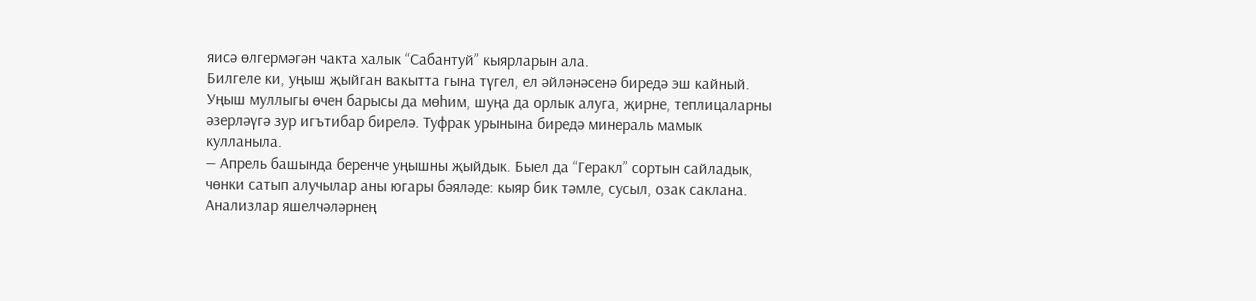яисә өлгермәгән чакта халык “Сабантуй” кыярларын ала.
Билгеле ки, уңыш җыйган вакытта гына түгел, ел әйләнәсенә биредә эш кайный. Уңыш муллыгы өчен барысы да мөһим, шуңа да орлык алуга, җирне, теплицаларны әзерләүгә зур игътибар бирелә. Туфрак урынына биредә минераль мамык кулланыла.
— Апрель башында беренче уңышны җыйдык. Быел да “Геракл” сортын сайладык, чөнки сатып алучылар аны югары бәяләде: кыяр бик тәмле, сусыл, озак саклана. Анализлар яшелчәләрнең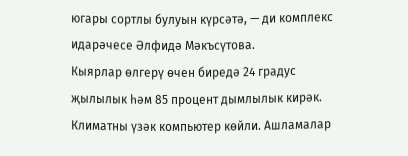югары сортлы булуын күрсәтә, — ди комплекс идарәчесе Әлфидә Мәкъсүтова.
Кыярлар өлгерү өчен биредә 24 градус җылылык һәм 85 процент дымлылык кирәк. Климатны үзәк компьютер көйли. Ашламалар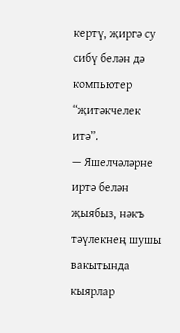кертү, җиргә су сибү белән дә компьютер “җитәкчелек итә”.
— Яшелчәләрне иртә белән җыябыз, нәкъ тәүлекнең шушы вакытында кыярлар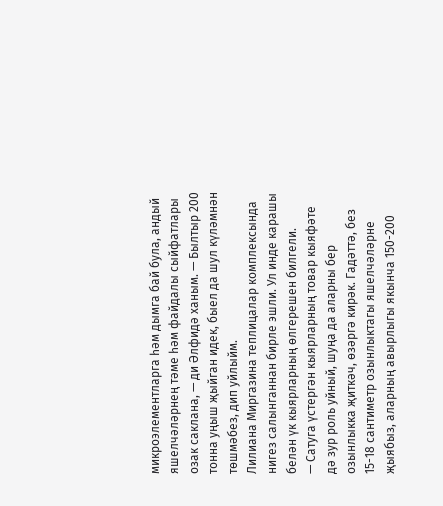микроэлементларга һәм дымга бай була, андый яшелчәләрнең тәме һәм файдалы сыйфатлары озак саклана, — ди Әлфидә ханым. — Былтыр 200 тонна уңыш җыйган идек, быел да шул күләмнән төшмәбез, дип уйлыйм.
Лилиана Миргазина теплицалар комплексында нигез салынганнан бирле эшли. Ул инде карашы белән үк кыярларның өлгерешен билгели.
— Сатуга үстергән кыярларның товар кыяфәте дә зур роль уйный, шуңа да аларны бер озынлыкка җиткәч, өзәргә кирәк. Гадәттә, без 15-18 сантиметр озынлыктагы яшелчәләрне җыябыз, аларның авырлыгы якынча 150-200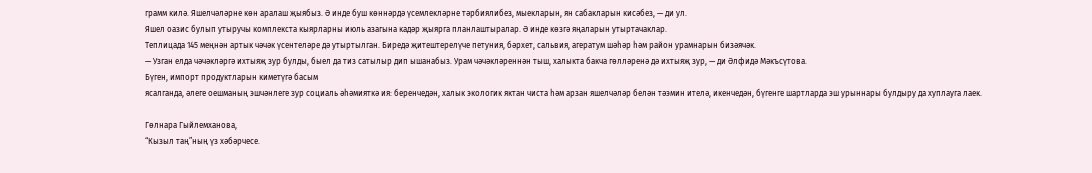грамм килә. Яшелчәләрне көн аралаш җыябыз. Ә инде буш көннәрдә үсемлекләрне тәрбиялибез, мыекларын, ян сабакларын кисәбез, — ди ул.
Яшел оазис булып утыручы комплекста кыярларны июль азагына кадәр җыярга планлаштыралар. Ә инде көзгә яңаларын утыртачаклар.
Теплицада 145 меңнән артык чәчәк үсентеләре дә утыртылган. Биредә җитештерелүче петуния, бәрхет, сальвия, агератум шәһәр һәм район урамнарын бизәячәк.
— Узган елда чәчәкләргә ихтыяҗ зур булды, быел да тиз сатылыр дип ышанабыз. Урам чәчәкләреннән тыш, халыкта бакча гөлләренә дә ихтыяҗ зур, — ди Әлфидә Мәкъсүтова.
Бүген, импорт продуктларын киметүгә басым
ясалганда, әлеге оешманың эшчәнлеге зур социаль әһәмияткә ия: беренчедән, халык экологик яктан чиста һәм арзан яшелчәләр белән тәэмин ителә, икенчедән, бүгенге шартларда эш урыннары булдыру да хуплауга лаек.

Гөлнара Гыйлемханова,
“Кызыл таң”ның үз хәбәрчесе.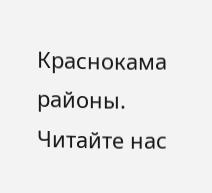Краснокама районы.
Читайте нас